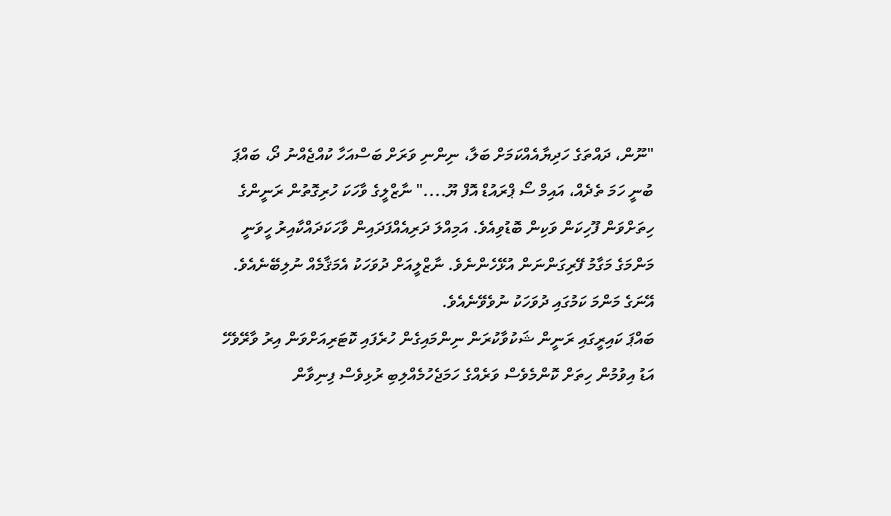"ނޫން، ދައްތަގެ ހަދިޔާއެއްކަމަށް ބަލާ، ނިންނި ވަރަށް ބަސްއަހާ ކުއްޖެއްނު ދޯ، ބައްޕަ ބުނީ ހަމަ ތެދެއް، އައިމް ސޯ ޕްރައުޑް އޮފް ޔޫ...." ނާޒްލީގެ ވާހަކަ ހުރިގޮތުން ރަނީންގެ ހިތަށްވަން ފޫހިކަން ވަކިން ބޮޑުވިއެވެ. އަމިއްލަ ދަރިއެއްފަދައިން ވާހަކަދައްކާއިރު ހީވަނީ މަންމަގެ މަގާމު ފޭރިގަންނަން އުޅޭހެންނެވެ. ނާޒްލީއަށް ދުވަހަކު އެމަޤާމެއް ނުލިބޭނެއެވެ. އޭނަގެ މަންމަ ކަމުގައި ދުވަހަކު ނުވެވޭނެއެވެ.
ބައްޕަ ކައިރީގައި ރަނީން ޝަކުވާކުރަން ނިންމައިގެން ހުރެފައި ކޮޓަރިއަށްވަން އިރު ވާރޭވެހޭ އަޑު އިވުމުން ހިތަށް ކޮންމެވެސް ވަރެއްގެ ހަމަޖެހުމެއްލިބި ރުޅިވެސް ފިނިވާން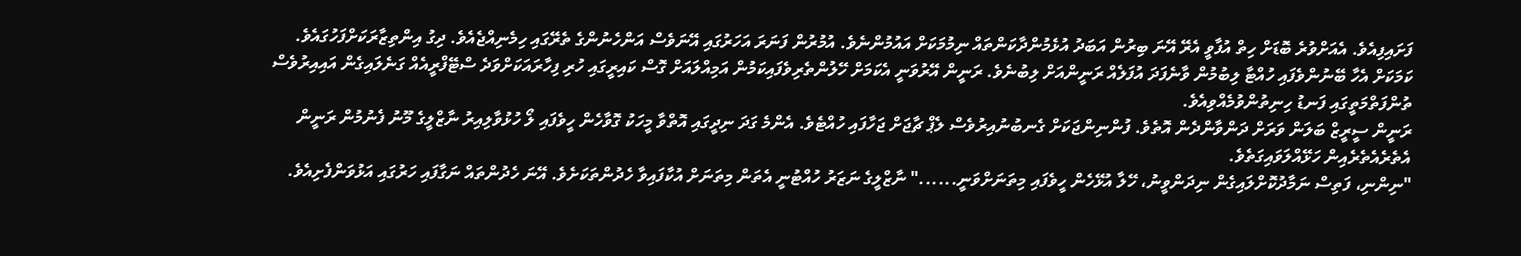ފަށައިފިއެވެ. އެއަށްވުރެ ބޮޑަށް ހިތް އުފާވީ އެރޭ އޭނަ ބިރުން އަބަދު އުޅެމުންދާކަންތައް ނިމުމަކަށް އައުމުންނެވެ. އުމުރުން ފަނަރަ އަހަރުގައި އޭނަވެސް އަންހެނުންގެ ތެރޭގައި ހިމެނިއްޖެއެވެ. ދިގު އިންތިޒާރަކަށްފަހުގައެވެ. ކަމަކަށް އެހާ ބޭނުންވެފައި ހުއްޓާ ލިބުމުން ވާނެފަދަ އުފަލެއް ރަނީންއަށް ލިބުނެވެ. ރަނީން އޭރުވަނީ އެކަމަށް ހޭލުންތެރިވެފައިކަމުން އަމިއްލައަށް ގޮސް ކައިރީގައި ހުރި ފިހާރައަކަށްވަދެ ސްޓޭފްރީއެއް ގަނެލައިގެން އައިއިރުވެސް ތުންފަތްމަތީގައި ފަނޑު ހިނިތުންވުމެއްވިއެވެ.
ރަނީން ސީރީޒް ބަލަން ވަރަށް ދަންވާންދެން އޮތެވެ. ފުންނިންޖަކަށް ގެނބުނުއިރުވެސް ލެޕް ޗާޖަށް ޖަހާފައި ހުއްޓެވެ. އެންމެ ގަދަ ނިދީގައި އޮތްވާ މީހަކު ގޮވާހެން ހީވެފައި ލޯ ހުޅުވާލިއިރު ނާޒްލީގެ މޫނު ފެނުމުން ރަނީން އެތެރެއެތެރެއިން ހަޅޭއްލަވައިގަތެވެ.
"ނިންނި، ފަތިސް ނަމާދުކޮށްލައިގެން ނިދަންވީނު، ހޭލާ އުޅޭހެން ހީވެފައި މިތަނަށްވަނީ......" ނާޒްލީގެ ނަޒަރު ހުއްޓުނީ އެތަން މިތަނަށް އުކާފައިވާ ހެދުންތަކަށެވެ. އޭނަ ހެދުންތައް ނަގާފައި ހަރުގައި އަޅުވަންފެށިއެވެ.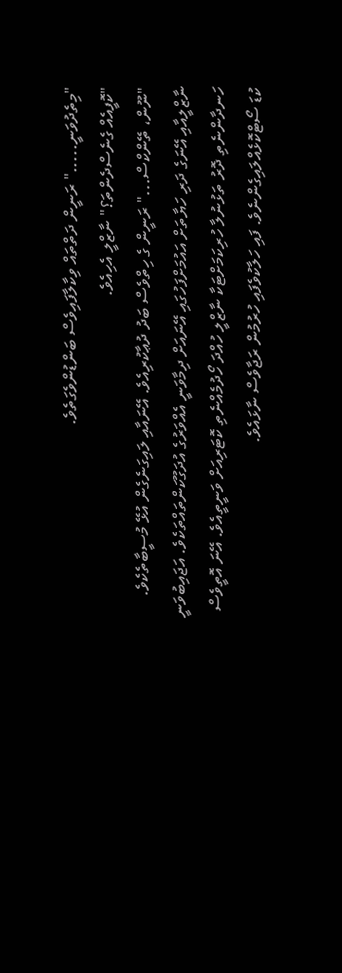"މިތެދުވަނީ....." ރަނީން ދަތްތައް ވިކާލާފައިވެސް ބަންޑުންވެގަތެވެ.
"ކޮފީއެއް ގެނެސްދެންތަ؟" ނާޒްލީ އެހިއެވެ.
"ނޫން، ތޭންކްސް..." ރަނީން ގެ ހިތްވެސް ބަދު ދުޢާކުރިއެވެ. އޭނައާއި ލައިގަނެގެން އުޅޭ މުސީބާތެކެވެ. ނާޒްލީއާއި އޭނަގެ ދަރި ހަޔާތަށް އައުމަށްފަހުގައި އޭނައަށް ދިމާވަނީ އެއްވަރުގެ އުދަގޫކަންތައްތަކެވެ. އަޖައިބުވަނީ ހަނދާންނެތި ދޮރު ތަޅުނުލާ ހުރިކަމަށްޓަކާ ނާޒްލީ ހުއްދަ ހޯދުމެއްނެތި ކޮޓަރިއަށް ވަނީތީއެވެ. އޭނަ އޮތީވެސް ކުޑަ ސޯޓްކޮޅެއްލައިގެންނެވެ. ފައި ހަލާކުވެފައި ހުރުމުން ރަޖާވެސް ނާޅައެވެ.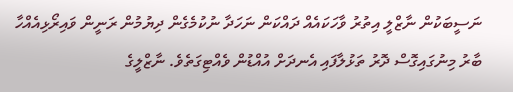ނަސީބަކުން ނާޒްލީ އިތުރު ވާހަކައެއް ދައްކަން ނަހަދާ ނުކުމެގެން ދިޔުމުން ރަނީން ވައިރޯޅިއެއްހާ ބާރު މިނުގައިގޮސް ދޮރު ތަޅުލާފައި އެނދަށް އުއްޑުން ވެއްޓިގަތެވެ. ނާޒްލީގެ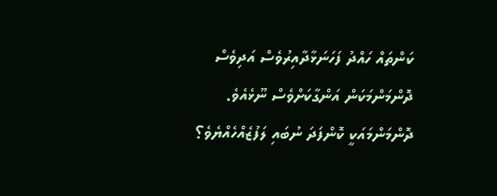ކަންތައް ހައްދު ފަހަނަޅާދާއިރުވެސް އަދިވެސް ދޮންމަންމަކަން އަންގާކަށްވެސް ނޫޅެއެވެ. ދޮންމަންމައަކީ ކޮންފަދަ ނުބައި ލަފުޒެއްހެއްޔެވެ؟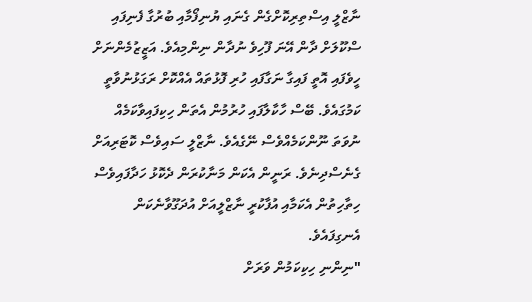ނާޒްލީ އިސްތިރިކޮށްގެން ގެނައި ޔުނިފޯމާއި ބުރުގާ ފެނިފައި ސްކޫލަށް ދާން އޭނަ ފޫހިވެ ނުދާން ނިންމިއެވެ. އަޒީޒުމެންނަށް ހީވެފައި އޮތީ ފައިގާ ނަގާފައި ހުރި ފޮޅުތައް އެއްކޮށް ރަގަޅުނުވާތީ ކަމުގައެވެ. ބޭސް ހާކާލާފައި ހުރުމުން އެތަން ހިކިފައިވާކަމެއް ނުވަތަ ނޫންކަމެއްވެސް ނޭގެއެވެ. ނާޒްލީ ސައިވެސް ކޮޓަރިއަށް ގެނެސްދިނެވެ. ރަނީން އެކަން މަނާކުރަން ދެކޮޅު ހަދާފައިވެސް ހިތާހިތުން އެކަމާއި އުފާކުރީ ނާޒްލީއަށް އުދަގޫވާނެކަން އެނގިފައެވެ.
"ނިންނި ހިކިކަމުން ވަރަށް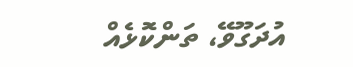އުދަގޫވޭ، ތަންކޮޅެއް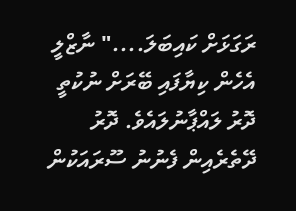ރަގަޅަށް ކައިބަލަ...." ނާޒްލީ އެހެން ކިޔާފައި ބޭރަށް ނުކުތީ ދޮރު ލައްޕާނުލައެވެ. ދޮރު ދޭތެރެއިން ފެނުނު ސޫރައަކުން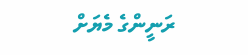ރަނީންގެ މެޔަށް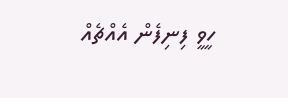ހީވީ ފިނިފެން އެއްޗެއް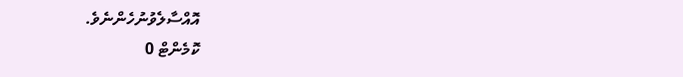އޮއްސާލެވުނުހެންނެވެ.
ކޮމެންޓް 0